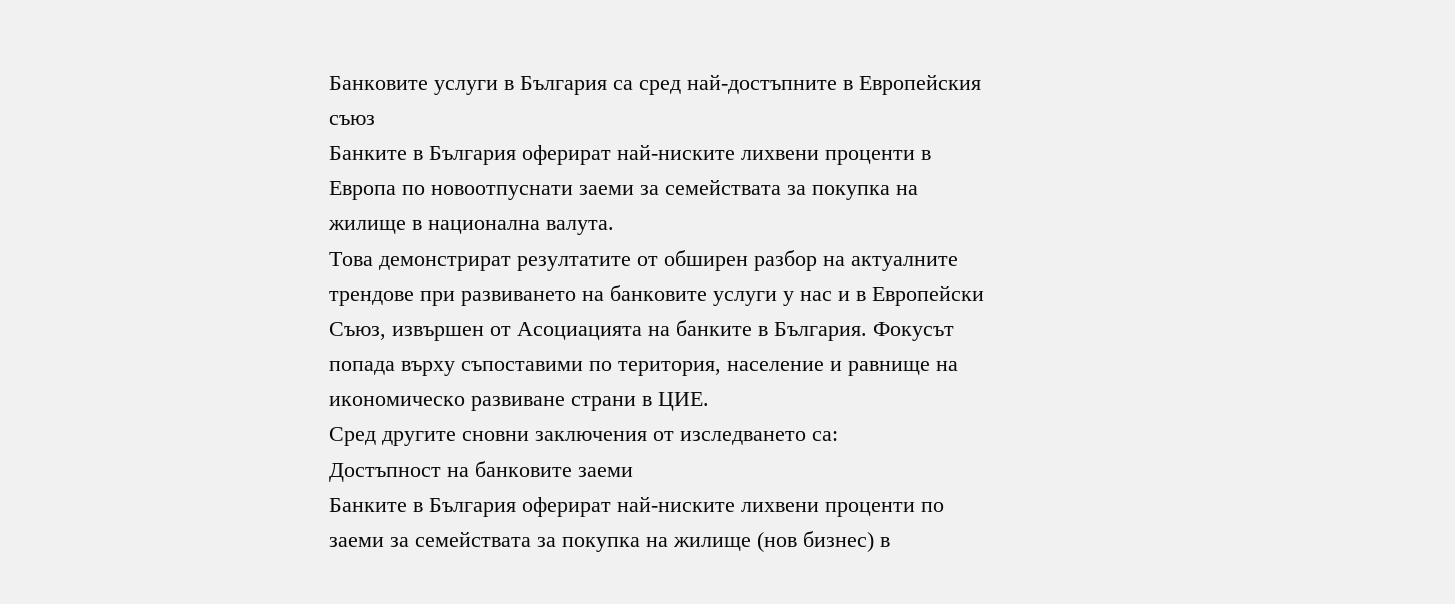Банковите услуги в България са сред най-достъпните в Европейския съюз
Банките в България оферират най-ниските лихвени проценти в Европа по новоотпуснати заеми за семействата за покупка на жилище в национална валута.
Това демонстрират резултатите от обширен разбор на актуалните трендове при развиването на банковите услуги у нас и в Европейски Съюз, извършен от Асоциацията на банките в България. Фокусът попада върху съпоставими по територия, население и равнище на икономическо развиване страни в ЦИЕ.
Сред другите сновни заключения от изследването са:
Достъпност на банковите заеми
Банките в България оферират най-ниските лихвени проценти по заеми за семействата за покупка на жилище (нов бизнес) в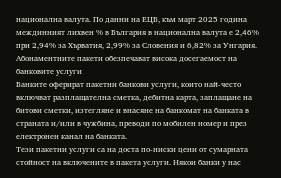национална валута. По данни на ЕЦБ, към март 2025 година междинният лихвен % в България в национална валута е 2,46% при 2,94% за Хърватия, 2,99% за Словения и 6,82% за Унгария.
Абонаментните пакети обезпечават висока досегаемост на банковите услуги
Банките оферират пакетни банкови услуги, които най-често включват разплащателна сметка, дебитна карта, заплащане на битови сметки, изтегляне и внасяне на банкомат на банката в страната и/или в чужбина, преводи по мобилен номер и през електронен канал на банката.
Тези пакетни услуги са на доста по-ниски цени от сумарната стойност на включените в пакета услуги. Някои банки у нас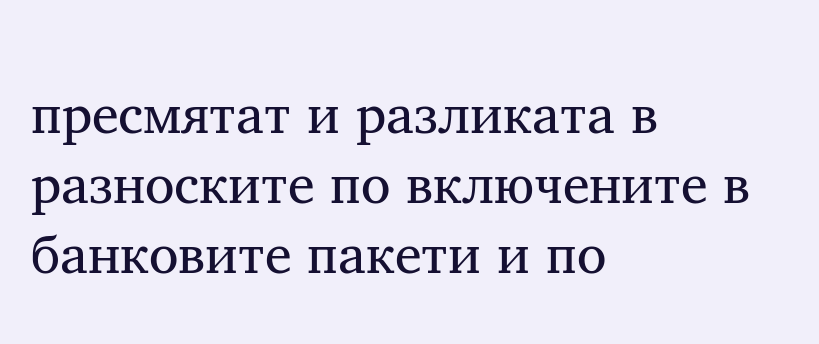пресмятат и разликата в разноските по включените в банковите пакети и по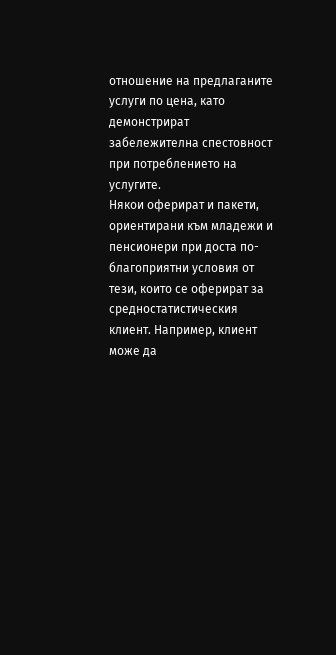отношение на предлаганите услуги по цена, като демонстрират забележителна спестовност при потреблението на услугите.
Някои оферират и пакети, ориентирани към младежи и пенсионери при доста по-благоприятни условия от тези, които се оферират за средностатистическия клиент. Например, клиент може да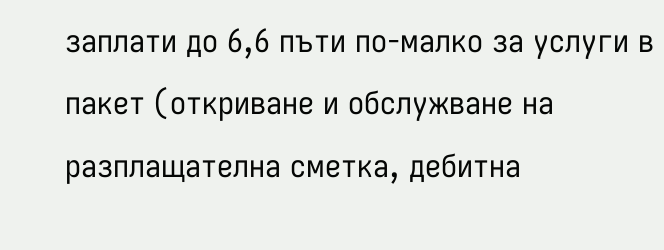заплати до 6,6 пъти по-малко за услуги в пакет (откриване и обслужване на разплащателна сметка, дебитна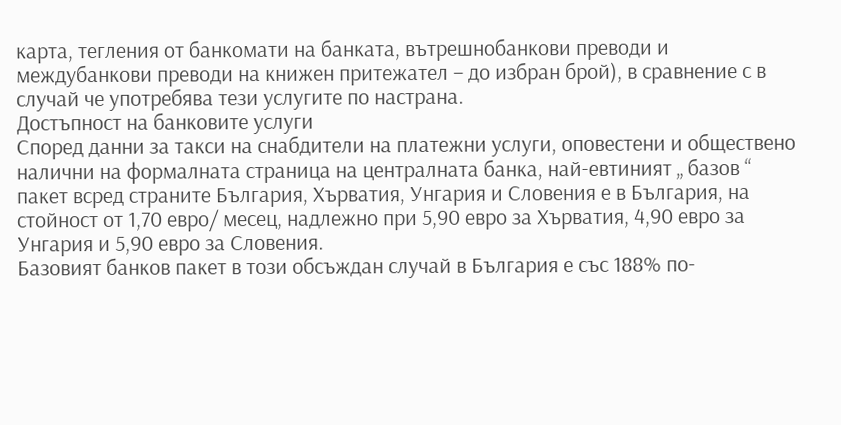карта, тегления от банкомати на банката, вътрешнобанкови преводи и междубанкови преводи на книжен притежател – до избран брой), в сравнение с в случай че употребява тези услугите по настрана.
Достъпност на банковите услуги
Според данни за такси на снабдители на платежни услуги, оповестени и обществено налични на формалната страница на централната банка, най-евтиният „ базов “ пакет всред страните България, Хърватия, Унгария и Словения е в България, на стойност от 1,70 евро/ месец, надлежно при 5,90 евро за Хърватия, 4,90 евро за Унгария и 5,90 евро за Словения.
Базовият банков пакет в този обсъждан случай в България е със 188% по-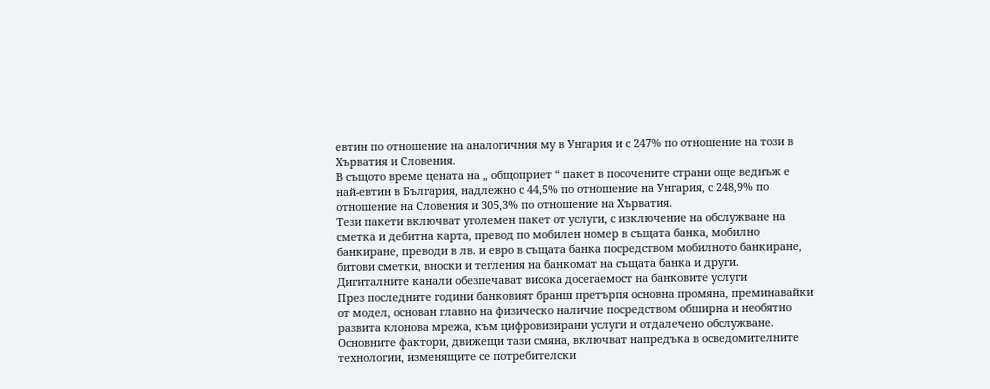евтин по отношение на аналогичния му в Унгария и с 247% по отношение на този в Хърватия и Словения.
В същото време цената на „ общоприет “ пакет в посочените страни още веднъж е най-евтин в България, надлежно с 44,5% по отношение на Унгария, с 248,9% по отношение на Словения и 305,3% по отношение на Хърватия.
Тези пакети включват уголемен пакет от услуги, с изключение на обслужване на сметка и дебитна карта, превод по мобилен номер в същата банка, мобилно банкиране, преводи в лв. и евро в същата банка посредством мобилното банкиране, битови сметки, вноски и тегления на банкомат на същата банка и други.
Дигиталните канали обезпечават висока досегаемост на банковите услуги
През последните години банковият бранш претърпя основна промяна, преминавайки от модел, основан главно на физическо наличие посредством обширна и необятно развита клонова мрежа, към цифровизирани услуги и отдалечено обслужване.
Основните фактори, движещи тази смяна, включват напредъка в осведомителните технологии, изменящите се потребителски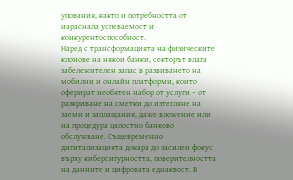упования, както и потребността от нараснала успеваемост и конкурентоспособност.
Наред с трансформацията на физическите клонове на някои банки, секторът влага забележителен запас в развиването на мобилни и онлайн платформи, които оферират необятен набор от услуги – от разкриване на сметки до изтегляне на заеми и заплащания, даже вложение или на процедура цялостно банково обслужване. Същевременно дигитализацията докара до засилен фокус върху киберсигурността, поверителността на данните и цифровата еднаквост. В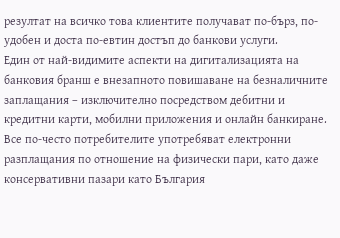резултат на всичко това клиентите получават по-бърз, по-удобен и доста по-евтин достъп до банкови услуги.
Един от най-видимите аспекти на дигитализацията на банковия бранш е внезапното повишаване на безналичните заплащания – изключително посредством дебитни и кредитни карти, мобилни приложения и онлайн банкиране. Все по-често потребителите употребяват електронни разплащания по отношение на физически пари, като даже консервативни пазари като България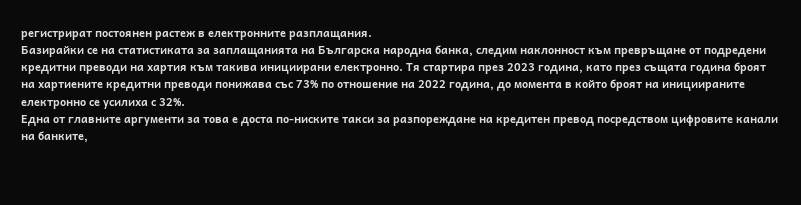регистрират постоянен растеж в електронните разплащания.
Базирайки се на статистиката за заплащанията на Българска народна банка, следим наклонност към превръщане от подредени кредитни преводи на хартия към такива инициирани електронно. Тя стартира през 2023 година, като през същата година броят на хартиените кредитни преводи понижава със 73% по отношение на 2022 година, до момента в който броят на инициираните електронно се усилиха с 32%.
Една от главните аргументи за това е доста по-ниските такси за разпореждане на кредитен превод посредством цифровите канали на банките,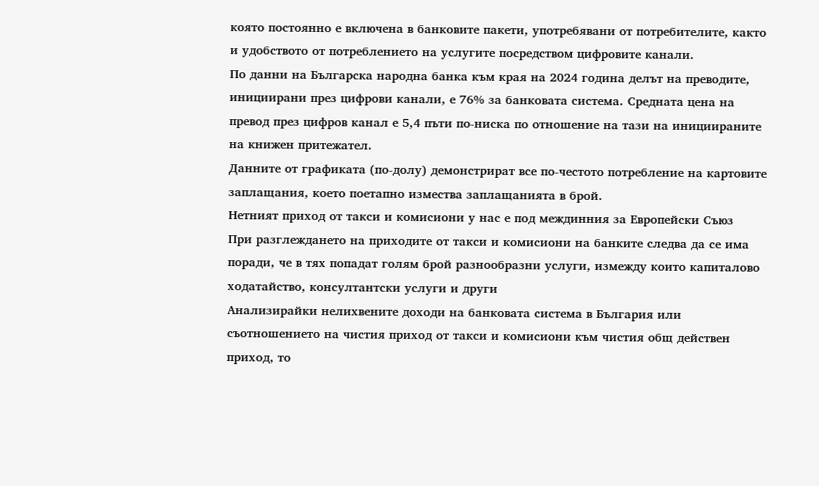която постоянно е включена в банковите пакети, употребявани от потребителите, както и удобството от потреблението на услугите посредством цифровите канали.
По данни на Българска народна банка към края на 2024 година делът на преводите, инициирани през цифрови канали, е 76% за банковата система. Средната цена на превод през цифров канал е 5,4 пъти по-ниска по отношение на тази на инициираните на книжен притежател.
Данните от графиката (по-долу) демонстрират все по-честото потребление на картовите заплащания, което поетапно измества заплащанията в брой.
Нетният приход от такси и комисиони у нас е под междинния за Европейски Съюз
При разглеждането на приходите от такси и комисиони на банките следва да се има поради, че в тях попадат голям брой разнообразни услуги, измежду които капиталово ходатайство, консултантски услуги и други
Анализирайки нелихвените доходи на банковата система в България или съотношението на чистия приход от такси и комисиони към чистия общ действен приход, то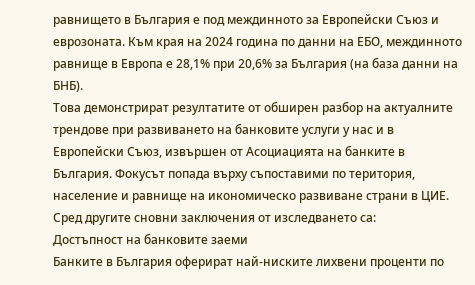равнището в България е под междинното за Европейски Съюз и еврозоната. Към края на 2024 година по данни на ЕБО, междинното равнище в Европа е 28,1% при 20,6% за България (на база данни на БНБ).
Това демонстрират резултатите от обширен разбор на актуалните трендове при развиването на банковите услуги у нас и в Европейски Съюз, извършен от Асоциацията на банките в България. Фокусът попада върху съпоставими по територия, население и равнище на икономическо развиване страни в ЦИЕ.
Сред другите сновни заключения от изследването са:
Достъпност на банковите заеми
Банките в България оферират най-ниските лихвени проценти по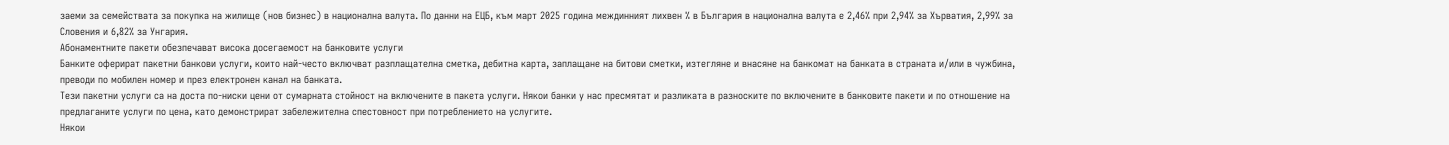заеми за семействата за покупка на жилище (нов бизнес) в национална валута. По данни на ЕЦБ, към март 2025 година междинният лихвен % в България в национална валута е 2,46% при 2,94% за Хърватия, 2,99% за Словения и 6,82% за Унгария.
Абонаментните пакети обезпечават висока досегаемост на банковите услуги
Банките оферират пакетни банкови услуги, които най-често включват разплащателна сметка, дебитна карта, заплащане на битови сметки, изтегляне и внасяне на банкомат на банката в страната и/или в чужбина, преводи по мобилен номер и през електронен канал на банката.
Тези пакетни услуги са на доста по-ниски цени от сумарната стойност на включените в пакета услуги. Някои банки у нас пресмятат и разликата в разноските по включените в банковите пакети и по отношение на предлаганите услуги по цена, като демонстрират забележителна спестовност при потреблението на услугите.
Някои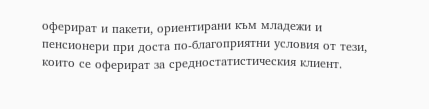оферират и пакети, ориентирани към младежи и пенсионери при доста по-благоприятни условия от тези, които се оферират за средностатистическия клиент.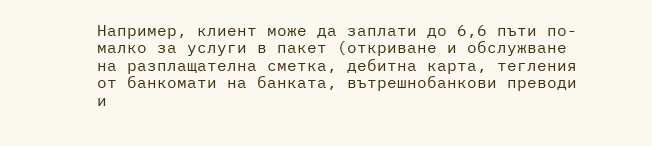Например, клиент може да заплати до 6,6 пъти по-малко за услуги в пакет (откриване и обслужване на разплащателна сметка, дебитна карта, тегления от банкомати на банката, вътрешнобанкови преводи и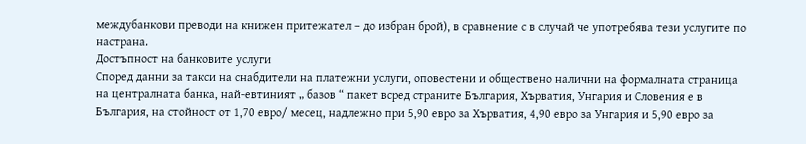междубанкови преводи на книжен притежател – до избран брой), в сравнение с в случай че употребява тези услугите по настрана.
Достъпност на банковите услуги
Според данни за такси на снабдители на платежни услуги, оповестени и обществено налични на формалната страница на централната банка, най-евтиният „ базов “ пакет всред страните България, Хърватия, Унгария и Словения е в България, на стойност от 1,70 евро/ месец, надлежно при 5,90 евро за Хърватия, 4,90 евро за Унгария и 5,90 евро за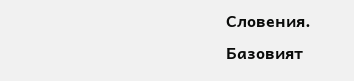Словения.
Базовият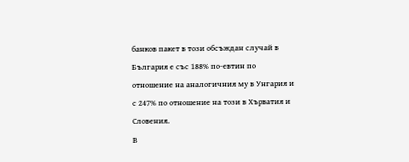банков пакет в този обсъждан случай в България е със 188% по-евтин по отношение на аналогичния му в Унгария и с 247% по отношение на този в Хърватия и Словения.
В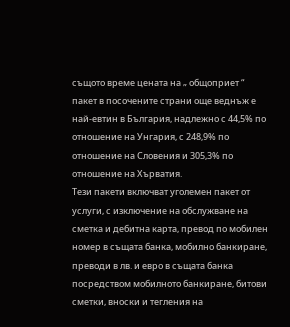същото време цената на „ общоприет “ пакет в посочените страни още веднъж е най-евтин в България, надлежно с 44,5% по отношение на Унгария, с 248,9% по отношение на Словения и 305,3% по отношение на Хърватия.
Тези пакети включват уголемен пакет от услуги, с изключение на обслужване на сметка и дебитна карта, превод по мобилен номер в същата банка, мобилно банкиране, преводи в лв. и евро в същата банка посредством мобилното банкиране, битови сметки, вноски и тегления на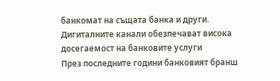банкомат на същата банка и други.
Дигиталните канали обезпечават висока досегаемост на банковите услуги
През последните години банковият бранш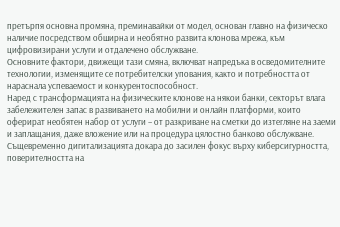претърпя основна промяна, преминавайки от модел, основан главно на физическо наличие посредством обширна и необятно развита клонова мрежа, към цифровизирани услуги и отдалечено обслужване.
Основните фактори, движещи тази смяна, включват напредъка в осведомителните технологии, изменящите се потребителски упования, както и потребността от нараснала успеваемост и конкурентоспособност.
Наред с трансформацията на физическите клонове на някои банки, секторът влага забележителен запас в развиването на мобилни и онлайн платформи, които оферират необятен набор от услуги – от разкриване на сметки до изтегляне на заеми и заплащания, даже вложение или на процедура цялостно банково обслужване. Същевременно дигитализацията докара до засилен фокус върху киберсигурността, поверителността на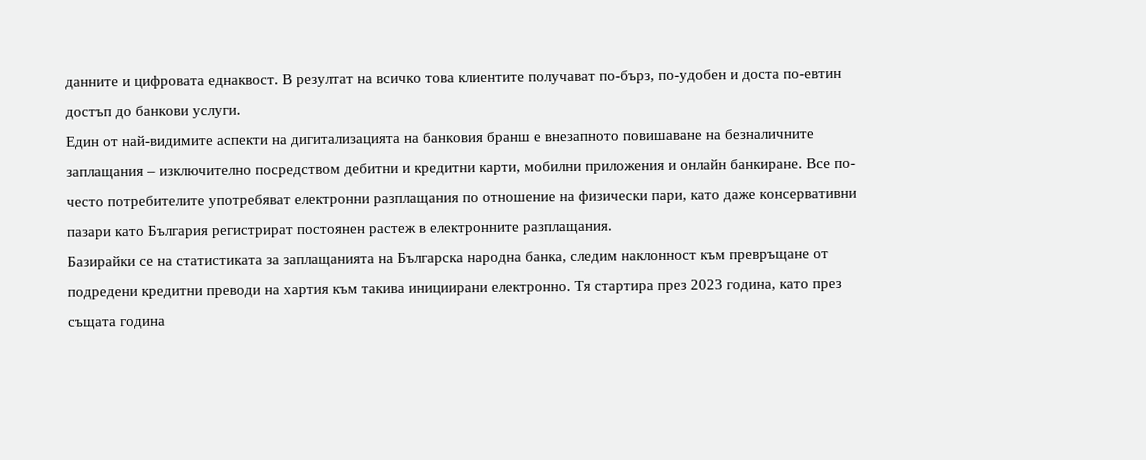данните и цифровата еднаквост. В резултат на всичко това клиентите получават по-бърз, по-удобен и доста по-евтин достъп до банкови услуги.
Един от най-видимите аспекти на дигитализацията на банковия бранш е внезапното повишаване на безналичните заплащания – изключително посредством дебитни и кредитни карти, мобилни приложения и онлайн банкиране. Все по-често потребителите употребяват електронни разплащания по отношение на физически пари, като даже консервативни пазари като България регистрират постоянен растеж в електронните разплащания.
Базирайки се на статистиката за заплащанията на Българска народна банка, следим наклонност към превръщане от подредени кредитни преводи на хартия към такива инициирани електронно. Тя стартира през 2023 година, като през същата година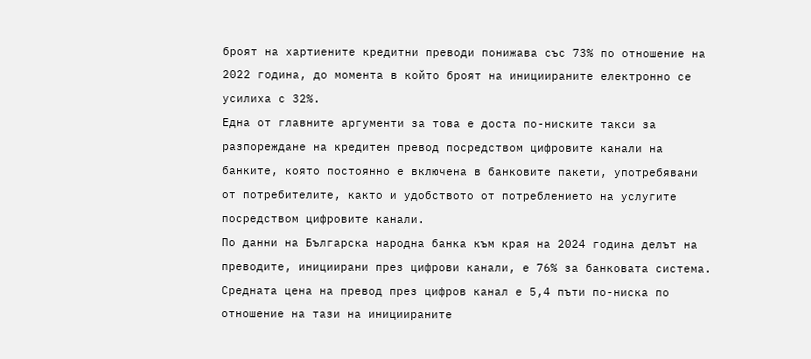броят на хартиените кредитни преводи понижава със 73% по отношение на 2022 година, до момента в който броят на инициираните електронно се усилиха с 32%.
Една от главните аргументи за това е доста по-ниските такси за разпореждане на кредитен превод посредством цифровите канали на банките, която постоянно е включена в банковите пакети, употребявани от потребителите, както и удобството от потреблението на услугите посредством цифровите канали.
По данни на Българска народна банка към края на 2024 година делът на преводите, инициирани през цифрови канали, е 76% за банковата система. Средната цена на превод през цифров канал е 5,4 пъти по-ниска по отношение на тази на инициираните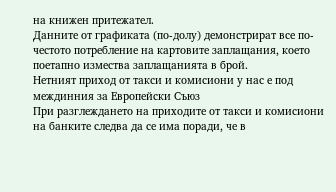на книжен притежател.
Данните от графиката (по-долу) демонстрират все по-честото потребление на картовите заплащания, което поетапно измества заплащанията в брой.
Нетният приход от такси и комисиони у нас е под междинния за Европейски Съюз
При разглеждането на приходите от такси и комисиони на банките следва да се има поради, че в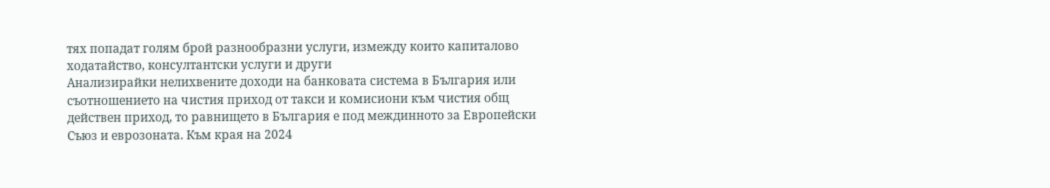тях попадат голям брой разнообразни услуги, измежду които капиталово ходатайство, консултантски услуги и други
Анализирайки нелихвените доходи на банковата система в България или съотношението на чистия приход от такси и комисиони към чистия общ действен приход, то равнището в България е под междинното за Европейски Съюз и еврозоната. Към края на 2024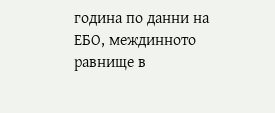година по данни на ЕБО, междинното равнище в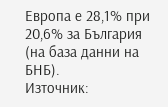Европа е 28,1% при 20,6% за България (на база данни на БНБ).
Източник: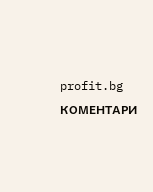profit.bg
КОМЕНТАРИ